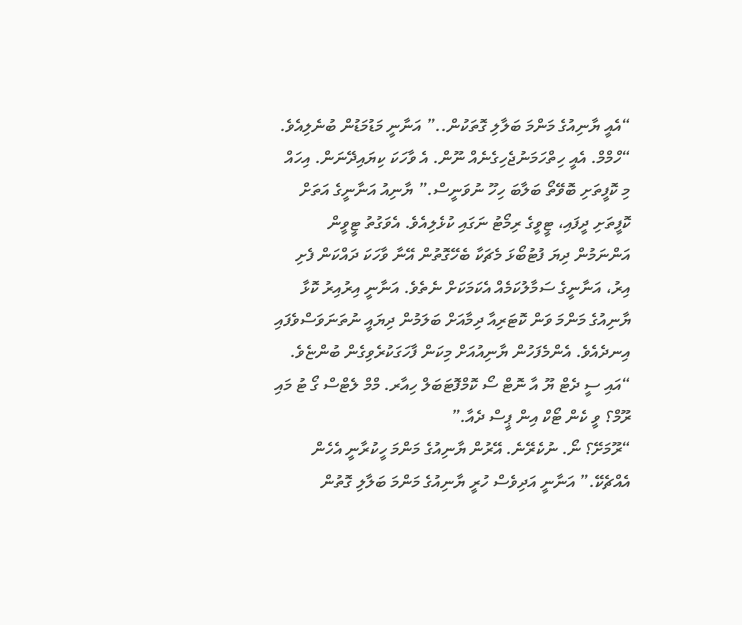“އެއީ ޔާނިއުގެ މަންމަ ބަލާލި ގޮތަކުން..” އަނާނީ މަޑުމަޑުން ބުނެލިއެވެ.
“ހްމްމް. އެއީ ހިތްހަމަނުޖެހިގެނެއް ނޫން. އެ ވާހަކަ ކިޔައިދޭނަން. އިހައް މި ކޮފީތަށި ބޮވޭތޯ ބަލާބަ ހިހޫ ނުވަނީސް.” ޔާނިއު އަނާނީގެ އަތަށް ކޮފީތަށި ދީފައި، ޓީވީގެ ރިމޯޓު ނަގައި ކުޅެލިއެވެ. އެވަގުތު ޓީވީން އަންނަމުން ދިޔަ ފުޓުބޯޅަ މެޗަކާ ބެހޭގޮތުން އޭނާ ވާހަކަ ދައްކަން ފެށި އިރު، އަނާނީގެ ސަމާލުކަމެއް އެކަމަކަށް ނެތެވެ. އަނާނީ އިރުއިރު ކޮޅާ ޔާނިއުގެ މަންމަ ވަން ކޮޓަރިއާ ދިމާއަށް ބަލަމުން ދިޔައީ ނުތަނަވަސްވެފައި އިނދެއެވެ. އެންމެފަހުން ޔާނިއުއަށް މިކަން ފާހަގަކުރެވިގެން ބުންޏެވެ. “އައި ސީ ދެޓް ޔޫ އާ ނޮޓް ސޯ ކޮމްފޮޓަބަލް ހިއާރ. މްމް ލެޓްސް ގޯ ޓު މައި ރޫމް؟ ވީ ކެން ޓޯކް އިން ޕީސް ދެއާ.”
“ރޫމަށޭ؟ ނޯ. ނުކެރޭނެ. އޭރުން ޔާނިއުގެ މަންމަ ހީކުރާނީ އެހެން އެއްޗެކޭ.” އަނާނީ އަދިވެސް ހުރީ ޔާނިއުގެ މަންމަ ބަލާލި ގޮތުން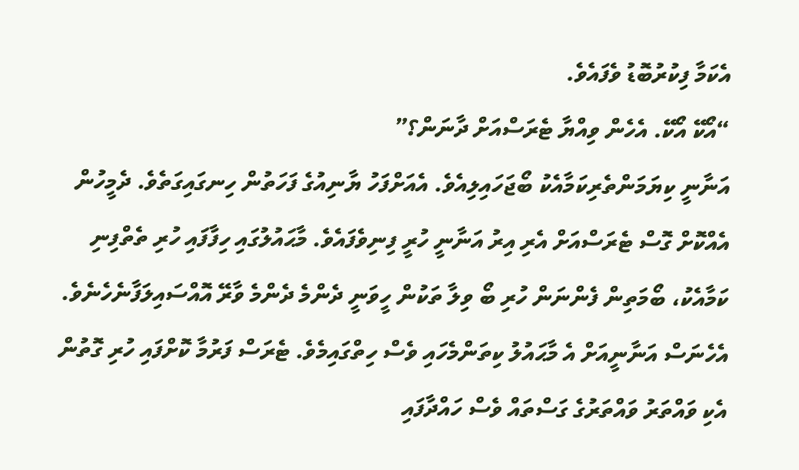އެކަމާ ފިކުރުބޮޑު ވެފައެވެ.
“އޯކޭ އޯކޭ. އެހެން ވިއްޔާ ޓެރަސްއަށް ދާނަން؟”
އަނާނީ ކިޔަމަންތެރިކަމާއެކު ބޯޖަހައިލިއެވެ. އެއަށްފަހު ޔާނިއުގެ ފަހަތުން ހިނގައިގަތެވެ. ދެމީހުން އެއްކޮށް ގޮސް ޓެރަސްއަށް އެރި އިރު އަނާނީ ހުރީ ފިނިވެފައެވެ. މާޙައުލުގައި ހިފާފައި ހުރި ތެތްފިނި ކަމާއެކު، ބޯމަތިން ފެންނަން ހުރި ބޯ ވިލާ ތަކުން ހީވަނީ ދެންމެ ދެންމެ ވާރޭ އޮއްސައިލަފާނެހެނެވެ. އެހެނަސް އަނާނީއަށް އެ މާޙައުލު ކިތަންމެހައި ވެސް ހިތްގައިމެވެ. ޓެރަސް ފަރުމާ ކޮށްފައި ހުރި ގޮތުން އެކި ވައްތަރު ވައްތަރުގެ ގަސްތައް ވެސް ހައްދާފައި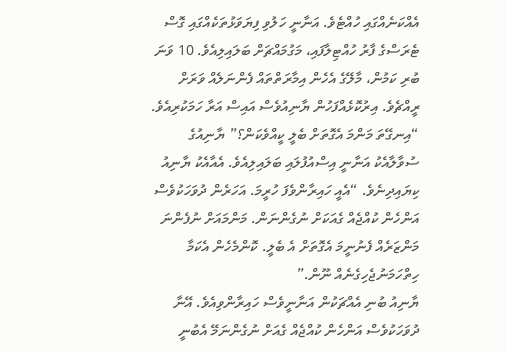އެއްކަނެއްގައި ހުއްޓެވެ. އަނާނީ ހަލުވި ފިޔަވަޅުތަކެއްގައި ގޮސް ޓެރަސްގެ ފާރު ހުއްޓިލާފައި، މަގުމައްޗަށް ބަލައިލިއެވެ. 10 ވަނަ ބުރި ކަމުން، މާލޭގެ އެހެން އިމާރަތްތައް ފެންނަލެއް ވަރަށް ރީއްޗެވެ. އިރުކޮޅެއްފަހުން ޔާނިއުވެސް އައިސް އަރާ ހަމަކުރިއެވެ.
“އިނގޭތަ މަންމަ އެގޮތަށް ބެލީ ކީއްވެކަން؟” ޔާނިއުގެ ސުވާލާއެކު އަނާނީ އިސްއުފުލައި ބަލައިލިއެވެ. އެއާއެކު ޔާނިއު ކިޔައިދިނެވެ. “އެއީ ހައިރާންވެފަ ހުރީމަ. އަހަރެން ދުވަހަކުވެސް އަންހެން ކުއްޖެއް ގެއަކަށް ނުގެންނަން. މަންމައަށް ނުފެންނަ މަންޒަރެއް ފެނުނީމަ އެގޮތަށް އެ ބެލީ. ކޮންމެހެން އެކަމާ ހިތްހަމަނުޖެހިގެނެއް ނޫން.”
ޔާނިއު ބުނި އެއްޗަކުން އަނާނީވެސް ހައިރާންވިއެވެ. އޭނާ ދުވަހަކުވެސް އަންހެން ކުއްޖެއް ގެއަށް ނުގެންނަމޭ އެބުނީ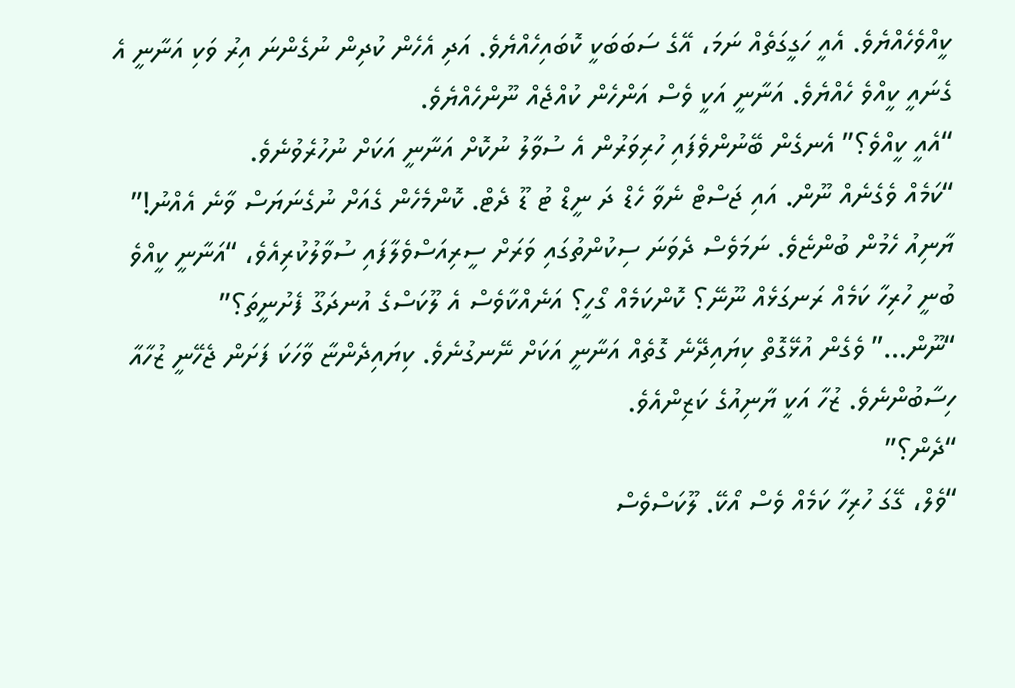ކީއްވެހެއްޔެވެ. އެއީ ހަގީގަތެއް ނަމަ، އޭގެ ސަބަބަކީ ކޮބައިހެއްޔެވެ. އަދި އެހެން ކުދިން ނުގެންނަ އިރު ވަކި އަނާނީ އެ ގެނައީ ކީއްވެ ހެއްޔެވެ. އަނާނީ އަކީ ވެސް އަންހެން ކުއްޖެއް ނޫންހެއްޔެވެ.
“އެއީ ކީއްވެ؟” އެނގެން ބޭނުންވެފައި ހުރިވަރުން އެ ސުވާލު ނުކޮށް އަނާނީ އަކަށް ނުހުރެވުނެވެ.
“ކަމެއް ވެގެނެއް ނޫން. އައި ޖަސްޓް ނެވާ ހެޑް ދަ ނީޑް ޓު ޑޫ ދެޓް. ކޮންމެހެން ގެއަށް ނުގެނަޔަސް ވާނެ އެއްނު!” ޔާނިއު ހެމުން ބުންޏެވެ. ނަމަވެސް ދެވަނަ ސިކުންތުގައި ވަރަށް ސީރިއަސްވެލާފައި ސުވާލުކުރިއެވެ، “އަނާނީ ކީއްވެ ބުނީ ހުރިހާ ކަމެއް ރަނގަޅެއް ނޫނޭ؟ ކޮންކަމެއް ގޯހީ؟ އަނެއްކާވެސް އެ ލޫކަސްގެ އުނދަގޫ ފެށުނީތަ؟”
“ނޫން…” ވެގެން އުޅޭގޮތް ކިޔައިދޭނެ ގޮތެއް އަނާނީ އަކަށް ނޭނގުނެވެ. ކިޔައިދެންޏާ ވާހަކަ ފަށަން ޖެހޭނީ ޒުހާއާ ހިސާބުންނެވެ. ޒުހާ އަކީ ޔާނިއުގެ ކަޒިންއެވެ.
“ދެން؟”
“ވެލް، ގޭގަ ހުރިހާ ކަމެއް ވެސް އޯކޭ. ލޫކަސްވެސް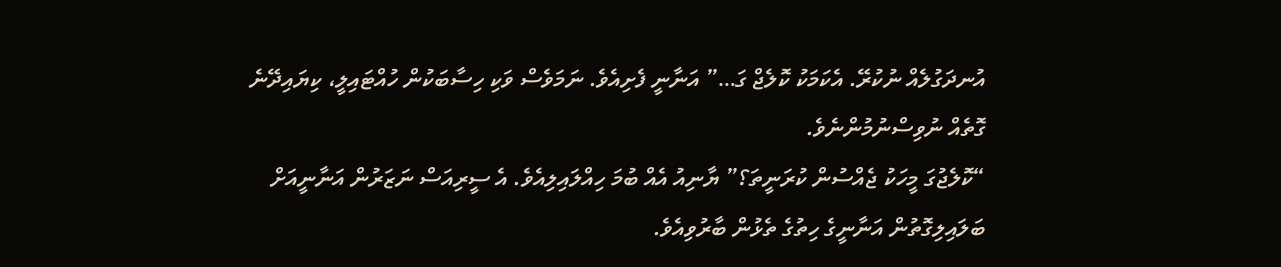އުނދަގުލެއް ނުކުރޭ. އެކަމަކު ކޮލެޖް ގަ…” އަނާނީ ފެށިއެވެ. ނަމަވެސް ވަކި ހިސާބަކުން ހުއްޓައިލީ، ކިޔައިދޭނެ ގޮތެއް ނުވިސްނުމުންނެވެ.
“ކޮލެޖުގަ މީހަކު ޖެއްސުން ކުރަނީތަ؟” ޔާނިއު އެއް ބުމަ ހިއްލައިލިއެވެ. އެ ސީރިއަސް ނަޒަރުން އަނާނީއަށް ބަލައިލިގޮތުން އަނާނީގެ ހިތުގެ ތެޅުން ބާރުވިއެވެ.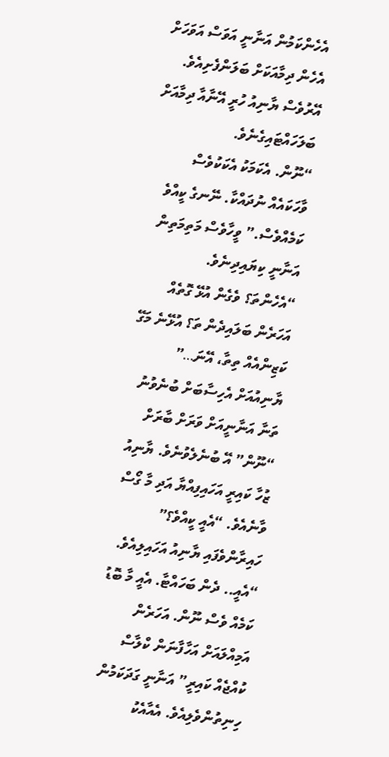އެހެންކަމުން އަނާނީ އަވަސް އަވަހަށް އެހެން ދިމާއަކަށް ބަލަންފެށިއެވެ. އޭރުވެސް ޔާނިއު ހުރީ އޭނާއާ ދިމާއަށް ބަލަހައްޓައިގެނެވެ.
“ނޫން. އެކަމަކު އެކަކުވެސް ވާހަކައެއް ނުދައްކާ. ނޭނގެ ކީއްވެ ކަމެއްވެސް.” ވީހާވެސް މަތިމަތިން އަނާނީ ކިޔައިދިނެވެ.
“އެހެންތަ؟ ވެގެން އުޅޭ ގޮތެއް އަހަރެން ބަލައިދެން ތަ؟ އުޅޭނެ މަގޭ ކަޒިންއެއް ތިތާ، އޭނަ…” ޔާނިއުއަށް އެހިސާބަށް ބުނެވުނު ތަނާ އަނާނީއަށް ވަރަށް ބާރަށް “ނޫން” އޭ ބުނެލެވުނެވެ. ޔާނިއު ޒުހާ ކައިރީ އަހައިފިއްޔާ އަދި މާ ގޯސް ވާނެއެވެ. “އެއީ ކީއްވެ؟” ހައިރާންވެފައި ޔާނިއު އަހައިލިއެވެ.
“އެއީ.. ދެން ބަހައްޓާ. އެއީ މާ ބޮޑު ކަމެއް ވެސް ނޫން. އަހަރެން އަމިއްލައަށް އަހާފާނަން ކްލާސް ކުއްޖެއް ކައިރީ” އަނާނީ ގަދަކަމުން ހިނިތުންވެލިއެވެ. އެއާއެކު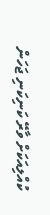ކުއްލިއަކަށް ވާރޭ ކަނިކަނި ޖަހަން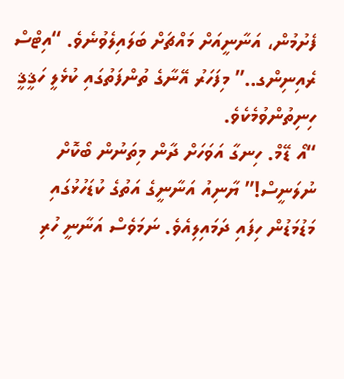ފެށުމުން، އަނާނީއަށް މައްޗަށް ބަލައިލެވުނެވެ. “އިޓްސް ރެއިނިންގ..” މިފަހަރު އޭނާގެ ތުންފަތުގައި ކުޅެލީ ހަޤީޤީ ހިނިތުންވުމެކެވެ.
“އޯ ޑޭމް. ހިނގާ އަވަހަށް ދާން މިތަނުން ބޯކޮށް ނުލަނީސް!” ޔާނިއު އަނާނީގެ އަތުގެ ކުޑަހުޅުގައި މަޑުމަޑުން ހިފައި ދަމައިލިއެވެ. ނަމަވެސް އަނާނީ ހުރި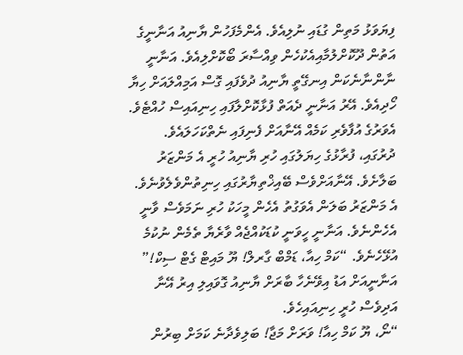ފިޔަވަޅު މަތިން ގުޑައި ނުލިއެވެ. އެންމެފަހުން ޔާނިއު އަނާނީގެ އަތުން ދޫކޮށްލުމާއިއެކުހެން ވިއްސާރަ ބޯކޮށްލިއެވެ. އަނާނީ ނާންނާނެކަން އިނގޭތީ ޔާނިއު ދުވެފައި ގޮސް އަމިއްލައަށް ހިޔާ ހޯދިއެވެ. އޭރު އަނާނީ ދެއަތް ފުޅާކޮށްލާފައި ހިނިއައިސް ހުއްޓެވެ. އެވަރުގެ އުފާވެރި ކަމެއް އޭނާއަށް ފެނިފައި ނެތްކަހަލައެވެ. ދުރުގައި، ފުރާޅުގެ ހިޔަލުގައި ހުރި ޔާނިއު ހުރީ އެ މަންޒަރު ބަލާށެވެ. އޭނާއަށްވެސް ބޭއިޚްތިޔާރުގައި ހިނިތުންވެލެވުނެވެ. އެ މަންޒަރު ބަލަން އެވަގުތު އެހެން މީހަކު ހުރި ނަމަވެސް ވާނީ އެހެންނެވެ. އަނާނީ ހީވަނީ ކުޑަކުއްޖެއް ވާރެޔާ ތެމެން ނުކުމެ އުޅޭހެނެވެ. “ކަމް ހިއާ، ޑަމްބް ގާރލް! ޔޫ މައިޓް ގެޓް ސިކް!” އަނާނީއަށް އަޑު އިވޭނެހާ ބާރަށް ޔާނިއު ގޮވައިލި އިރު އޭނާ އަދިވެސް ހުރީ ހިނިއައިހެވެ.
“ނޯ، ޔޫ ކަމް ހިއާ! ވަރަށް މަޖާ! ބަލިވެދާނެ ކަމަށް ބިރުން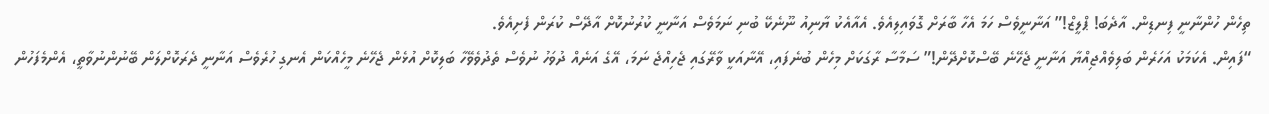ތިހެން ހުންނާނީ ފިނޑިން. އާދެބަ! ޕްލީޒް!” އަނާނީވެސް ހަމަ އެހާ ބާރަށް ގޮވައިލިއެވެ. އެއާއެކު ޔާނިއު ނޫނެކޭ ބުނި ނަމަވެސް އަނާނީ ކުރުނުކޮށް އާދޭސް ކުރަން ފެށިއެވެ.
“ފައިން. އެކަމަކު އަހަރެން ބަލިވެއްޖިއްޔާ އަނާނީ ޖެހޭނެ ބޭސްކޮށްދޭން!” ސަމާސާ ރާގަކަށް މިހެން ބުނެފައި، އޭނާއަކީ ވާރޭގައި ޖެހިއްޖެ ނަމަ، އޭގެ އަނެއް ދުވަހު ނުވެސް ތެދުވެވޭހާ ބަލިކޮށް އުޅެން ޖެހޭނެ މީހެއްކަން އެނގި ހުރެވެސް އަނާނީ ދެރަކޮށްލަން ބޭނުންނުވާތީ، އެންމެފަހުން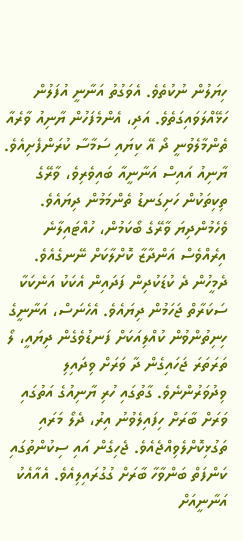ހިޔަލުން ނުކުތެވެ. އެވަގުތު އަނާނީ އުފަލުން ހަޅޭއްލަވައިގަތެވެ. އަދި، އެންމެފަހުން ޔާނިއު ވާރެއާ ތެންމާލެވުނީ ދޯ އޭ ކިޔައި ސަމާސާ ކުރަންފެށިއެވެ.
ޔާނިއު އައިސް އަނާނީއާ ބައިވެރިވެ، ވާރޭގެ ތިކިތަކުން ހަށިގަނޑު ތެންމަމުން ދިޔައެވެ. ވެހެމުންދިޔަ ވާރޭގެ ބޯކަމުން، ހުއްޓައިލާނެ އިރެއްވެސް އަންދާޒާ ކޮށްލާކަށް ނޭނގެއެވެ. ދެމީހުން ދެ ކުޑަކުދިން ފަދައިން އެކަކު އަނެކަކާ ސަކަރާތް ޖަހަމުން ދިޔައެވެ. އެހެނަސް، އަނާނީގެ ހިނިތުންވުން ކުއްލިއަކަށް ފަނޑުވެގެން ދިޔައީ، ލޯ ތަރަތަރަ ޖަހައިގެން ދާ ވަރަށް ވިދައިލި ވިދުވަރުންނެވެ. ގާތުގައި ހުރި ޔާނިއުގެ އަތުގައި ވަރަށް ބާރަށް ހިފައިލެވުނު އިރު، ދެލޯ މަރައި ތަގުޅިކޮށްލެވިއްޖެއެވެ. ޖެހިގެން އައި ސިކުންތުގައި ކަންފަތް ބަންވާހާ ބާރަށް ގުގުރައިލިއެވެ. އެއާއެކު އަނާނީއަށް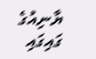ޔާނިއުގެ ގައިގައި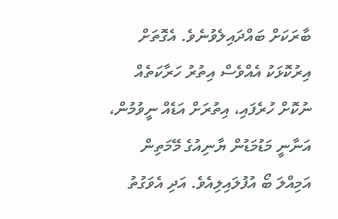ބާރަކަށް ބައްދައިލެވުނެވެ. އެގޮތަށް އިރުކޮޅަކު އެއްވެސް އިތުރު ހަރާކަތެއް ނުކޮށް ހުރެފައި، އިތުރަށް އަޑެއް ނީވުމުން، އަނާނީ މަޑުމަޑުން ޔާނިއުގެ މޭމަތިން އަމިއްލަ ބޯ އުފުލައިލިއެވެ. އަދި އެވަގުތު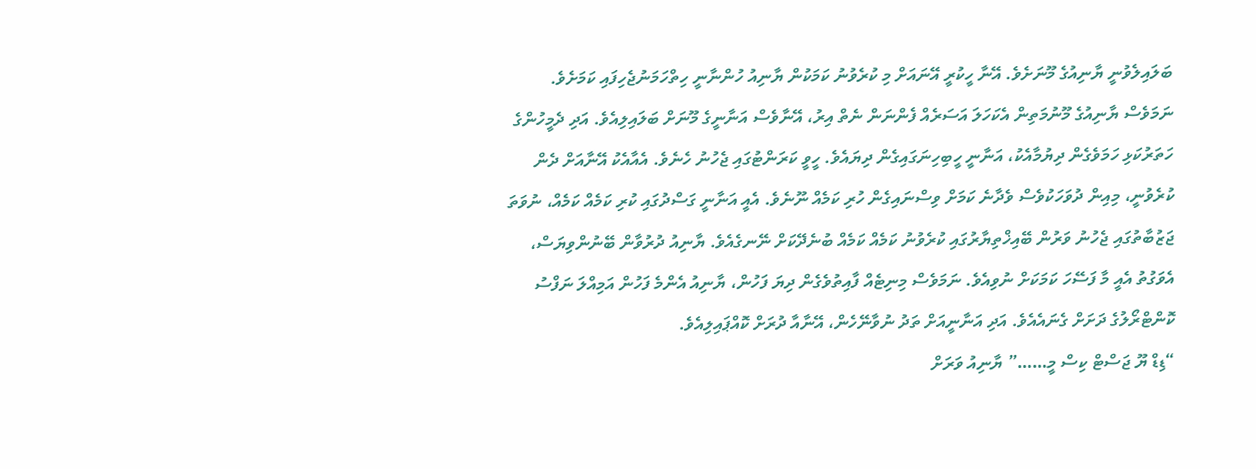ބަލައިލެވުނީ ޔާނިއުގެ މޫނަށެވެ. އޭނާ ހީކުރީ އޭނައަށް މި ކުރެވުނު ކަމަކުން ޔާނިއު ހުންނާނީ ހިތްހަމަނުޖެހިފައި ކަމަށެވެ. ނަމަވެސް ޔާނިއުގެ މޫނުމަތިން އެކަހަލަ އަސަރެއް ފެންނަން ނެތް އިރު، އޭނާވެސް އަނާނީގެ މޫނަށް ބަލައިލިއެވެ. އަދި ދެމީހުންގެ ހަތަރުކަޅި ހަމަވެގެން ދިޔުމާއެކު، އަނާނީ ހީބިހިނަގައިގެން ދިޔައެވެ. ހީވީ ކަރަންޓުގައި ޖެހުނު ހެނެވެ. އެއާއެކު އޭނާއަށް ދެން ކުރެވުނީ، މިއިން ދުވަހަކުވެސް ވެދާނެ ކަމަށް ވިސްނައިގެން ހުރި ކަމެއް ނޫނެވެ. އެއީ އަނާނީ ގަސްދުގައި ކުރި ކަމެއް ކަމެއް، ނުވަތަ ޖަޒުބާތުގައި ޖެހުނު ވަރުން ބޭއިޚްތިޔާރުގައި ކުރެވުނު ކަމެއް ކަމެއް ބުނެދޭކަށް ނޭނގެއެވެ. ޔާނިއު ދުރުވާން ބޭނުންވިޔަސް، އެވަގުތު އެއީ މާ ފަސޭހަ ކަމަކަށް ނުވިއެވެ. ނަމަވެސް މިނިޓެއް ފާއިތުވެގެން ދިޔަ ފަހުން، ޔާނިއު އެންމެ ފަހުން އަމިއްލަ ނަފްސު ކޮންޓްރޯލުގެ ދަށަށް ގެނައެއެވެ. އަދި އަނާނީއަށް ތަދު ނުވާނޭހެން، އޭނާއާ ދުރަށް ކޮއްޕައިލިއެވެ.
“ޑިޑް ޔޫ ޖަސްޓް ކިސް މީ……” ޔާނިއު ވަރަށް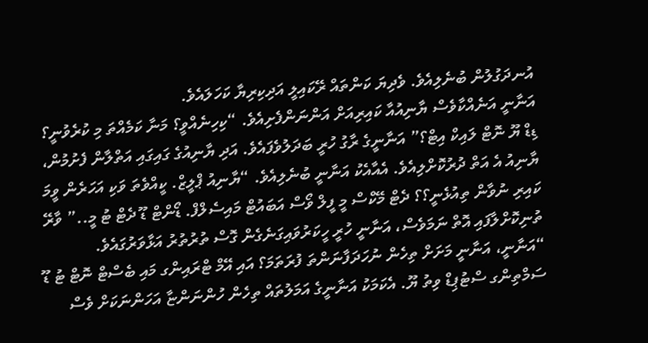އުނދަގުލުން ބުނެލިއެވެ. ވެދިޔަ ކަންތައް ރޭކައިލީ އަދިކިރިޔާ ކަހަލައެވެ.
އަނާނީ އަނެއްކާވެސް ޔާނިއުއާ ކައިރިއަށް އަންނަންފެށިއެވެ. “ކިހިނެއްވީ؟ މަނާ ކަމެއްތަ މި ކުރެވުނީ؟ ޑިޑް ޔޫ ނޮޓް ލައިކް އިޓް؟” އަނާނީގެ ރާގު ހުރީ ބަދަލުވެފައެވެ. އަދި ޔާނިއުގެ ގައިގައި އަތްލާން ފެށުމުން، ޔާނިއު އެ އަތް ދުރުކޮށްލިއެވެ. އެއާއެކު އަނާނީ ބުނެލިއެވެ. “ޔާނިއު ޕްލީޒް. ކީއްވެތަ ވަކި އަހަރެން ވީމަ ކައިރި ނުވާން ތިއުޅެނީ؟؟ ދެޓް މޭކްސް މީ ފީލް ވޯސް އަބައުޓް މައިސެލްފް. ޑޯންޓް ޑޫ ދެޓް ޓު މީ..” ވާރޭ ތުނިކޮށްލާފައި އޮތް ނަމަވެސް، އަނާނީ ހުރީ ހީކަރުވައިގަނެގެން ގޮސް ތުރުތުރު އަޅާވަރުގައެވެ.
“އަނާނީ، އަނާނީ މަށަށް ތިހެން ނުހަދަފާނަންތަ ފުރަތަމަ؟ އައި އޭމް ޓްރައިންގ މައި ބެސްޓް ނޮޓް ޓު ޑޫ ސަމްތިންގ ސްޓުޕިޑް ވިތު ޔޫ. އެކަމަކު އަނާނީގެ އަމަލުތައް ތިހެން ހުންނަންޏާ އަހަންނަކަށް ވެސް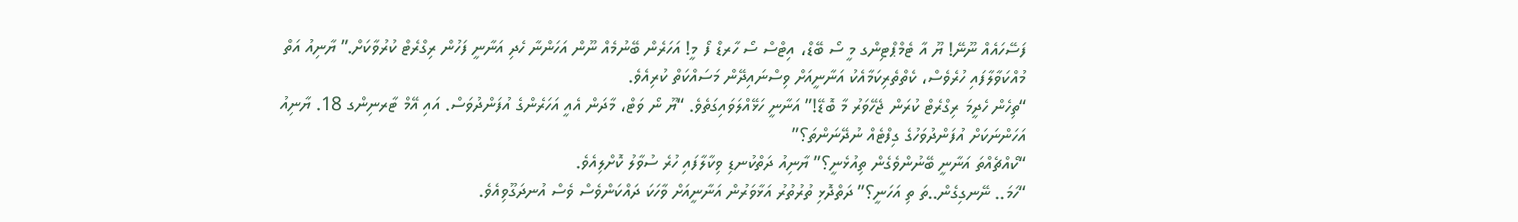ފަސޭހައެއް ނޫނޭ! ޔޫ އާ ޓެމްޕްޓިންގ މީ ސޯ ބޭޑް، އިޓްސް ސޯ ހާރޑް ފޯ މީ! އަހަރެން ބޭނުމެއް ނޫން އަހަންނާ ހެދި އަނާނީ ފަހުން ރިގްރެޓް ކުރުވާކަށް.” ޔާނިއު އަތް މުއްކަވާލާފައި ހުރެވެސް، ކެތްތެރިކަމާއެކު އަނާނީއަށް ވިސްނައިދޭން މަސައްކަތް ކުރިއެވެ.
“ތިހެން ހެދީމަ ރިގްރެޓް ކުރަން ޖެހޭވަރު މާ ބޮޑޭ!” އަނާނީ ހަޅޭއްލަވައިގަތެވެ. “ޔޫ ނޯ ވަޓް، މާދަން އެއީ އަހަރެންގެ އުފަންދުވަސް. އައި އޭމް ޓާރނިންގ 18. ޔާނިއު އަހަންނަކަށް އުފަންދުވަހުގެ ގިފްޓެއް ނުދޭނަންތަ؟”
“ކޯއްޗެއްތަ އަނާނީ ބޭނުންވެގެން ތިއުޅެނީ؟” ޔާނިއު ދަތްކުނޑި ވިކާލާފައި ހުރެ ސުވާލު ކޮށްލިއެވެ.
“ހަމަ.. ނޭނގިގެން..ތަ ތި އަހަނީ؟” ދަތްދޮޅި ތުރުތުރު އަޅާވަރުން އަނާނީއަށް ވާހަކަ ދައްކަންވެސް ވެސް އުނދަގޫވިއެވެ.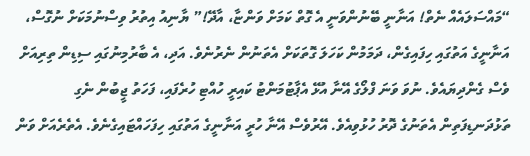“މައްސަލައެއް ނެތް! އަނާނީ ބޭނުންވަނީ އެ ގޮތް ކަމަށް ވަންޏާ، އާދޭ!” ޔާނިއު އިތުރު ވިސްނުމަކަށް ނުގޮސް، އަނާނީގެ އަތުގައި ހިފައިގެން، ދަމަމުން ކަހަލަ ގޮތަކަށް އެތަނުން ނެރުނެވެ. އަދި، އެ ބާރުމިނުގައި ސިޑިން ތިރިއަށް ވެސް ގެންދިޔައެވެ. ނުވަ ވަނަ ފްލޯގެ އޭނާ އުޅޭ އެޕާޓުމަންޓު ކައިރީ ހުއްޓި ހުރެފައި، ފަހަތު ޖީބުން ނެގި ތަޅުދަނޑިފަތިން އެތަނުގެ ދޮރު ހުޅުވިއެވެ. އޭރުވެސް އޭނާ ހުރީ އަނާނީގެ އަތުގައި ހިފަހައްޓައިގެނެވެ. އެތެރެއަށް ވަން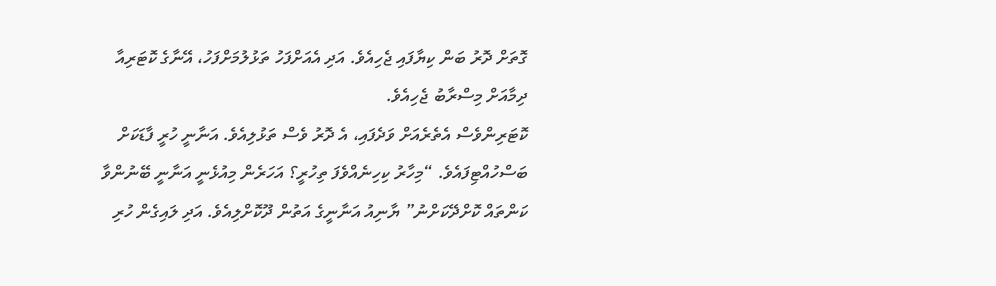ގޮތަށް ދޮރު ބަން ކިޔާފައި ޖެހިއެވެ. އަދި އެއަށްފަހު ތަޅުލުމަށްފަހު، އޭނާގެ ކޮޓަރިއާ ދިމާއަށް މިސްރާބު ޖެހިއެވެ.
ކޮޓަރިންވެސް އެތެރެއަށް ވަދެފައި، އެ ދޮރު ވެސް ތަޅުލިއެވެ. އަނާނީ ހުރީ ފާޑަކަށް ބަސްހުއްޓިފައެވެ. “މިހާރު ކިހިނެއްވެފަ ތިހުރީ؟ އަހަރެން މިއުޅެނީ އަނާނީ ބޭނުންވާ ކަންތައް ކޮށްދޭކަށްނު” ޔާނިއު އަނާނީގެ އަތުން ދޫކޮށްލިއެވެ. އަދި ލައިގެން ހުރި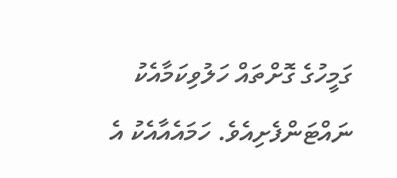ގަމީހުގެ ގޮށްތައް ހަލުވިކަމާއެކު ނައްޓަންފެށިއެވެ. ހަމައެއާއެކު އެ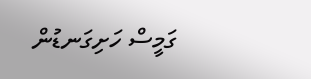ގަމީސް ހަށިގަނޑުން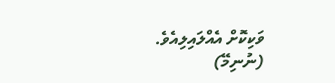ވަކިކޮށް އެއްލައިލިއެވެ.
(ނުނިމޭ)